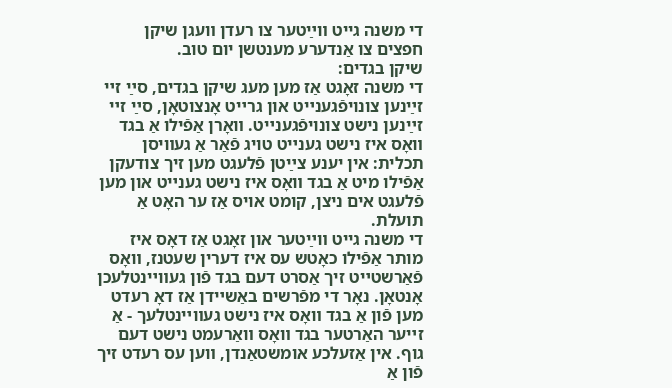די משנה גייט װײַטער צו רעדן װעגן שיקן חפצים צו אַנדערע מענטשן יום טוב.
שיקן בגדים:
די משנה זאָגט אַז מען מעג שיקן בגדים, סײַ זײ זײַנען צונויפֿגענײט און גרײט אָנצוטאָן, סײַ זײ זײַנען נישט צונויפֿגענײט. װאָרן אַפֿילו אַ בגד װאָס איז נישט גענײט טויג פֿאַר אַ געװיסן תכלית: אין יענע צײַטן פֿלעגט מען זיך צודעקן אַפֿילו מיט אַ בגד װאָס איז נישט גענײט און מען פֿלעגט אים ניצן, קומט אויס אַז ער האָט אַ תועלת.
די משנה גייט װײַטער און זאָגט אַז דאָס איז מותר אַפֿילו כאָטש עס איז דערין שעטנז, װאָס פֿאַרשטײט זיך אַסרט דעם בגד פֿון געװײנטלעכן אָנטאָן. נאָר די מפֿרשים באַשײדן אַז דאָ רעדט מען פֿון אַ בגד װאָס איז נישט געװײנטלעך - אַ זײער האַרטער בגד װאָס װאַרעמט נישט דעם גוף. אין אַזעלכע אומשטאַנדן, װען עס רעדט זיך פֿון אַ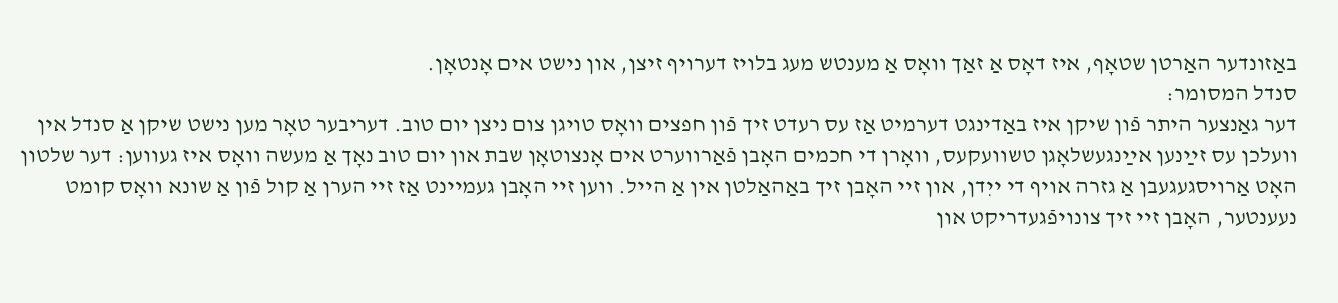באַזונדער האַרטן שטאָף, איז דאָס אַ זאַך װאָס אַ מענטש מעג בלויז דערויף זיצן, און נישט אים אָנטאָן.
סנדל המסומר:
דער גאַנצער היתר פֿון שיקן איז באַדינגט דערמיט אַז עס רעדט זיך פֿון חפצים װאָס טויגן צום ניצן יום טוב. דעריבער טאָר מען נישט שיקן אַ סנדל אין װעלכן עס זײַנען אײַנגעשלאָגן טשװעקעס, װאָרן די חכמים האָבן פֿאַרװערט אים אָנצוטאָן שבת און יום טוב נאָך אַ מעשה װאָס איז געװען: דער שלטון האָט אַרויסגעגעבן אַ גזרה אויף די ייִדן, און זײ האָבן זיך באַהאַלטן אין אַ הײל. װען זײ האָבן געמײנט אַז זײ הערן אַ קול פֿון אַ שונא װאָס קומט נעענטער, האָבן זײ זיך צונויפֿגעדריקט און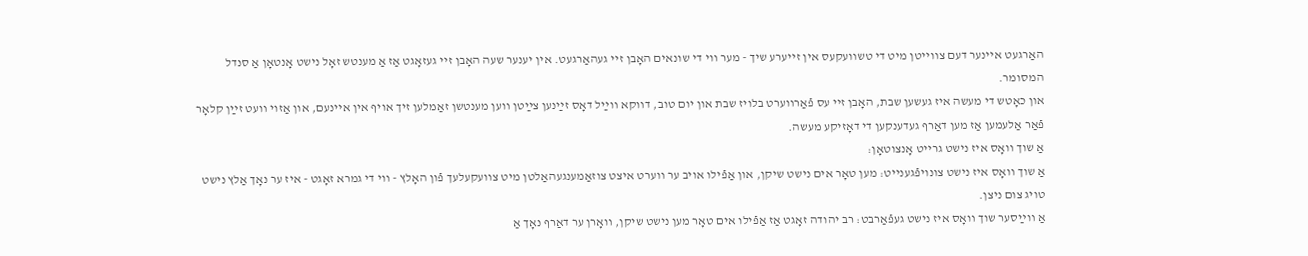האַרגעט אײנער דעם צװײטן מיט די טשװעקעס אין זײערע שיך - מער װי די שונאים האָבן זײ געהאַרגעט. אין יענער שעה האָבן זײ געזאָגט אַז אַ מענטש זאָל נישט אָנטאָן אַ סנדל המסומר.
און כאָטש די מעשה איז געשען שבת, האָבן זײ עס פֿאַרװערט בלויז שבת און יום טוב, דװקא װײַל דאָס זײַנען צײַטן װען מענטשן זאַמלען זיך אויף אין אײנעם, און אַזוי װעט זײַן קלאָר פֿאַר אַלעמען אַז מען דאַרף געדענקען די דאָזיקע מעשה.
אַ שוך װאָס איז נישט גרײט אָנצוטאָן:
אַ שוך װאָס איז נישט צונויפֿגענײט: מען טאָר אים נישט שיקן, און אַפֿילו אויב ער װערט איצט צוזאַמענגעהאַלטן מיט צװעקעלעך פֿון האָלץ - װי די גמרא זאָגט - איז ער נאָך אַלץ נישט טויג צום ניצן.
אַ װײַסער שוך װאָס איז נישט געפֿאַרבט: רב יהודה זאָגט אַז אַפֿילו אים טאָר מען נישט שיקן, װאָרן ער דאַרף נאָך אַ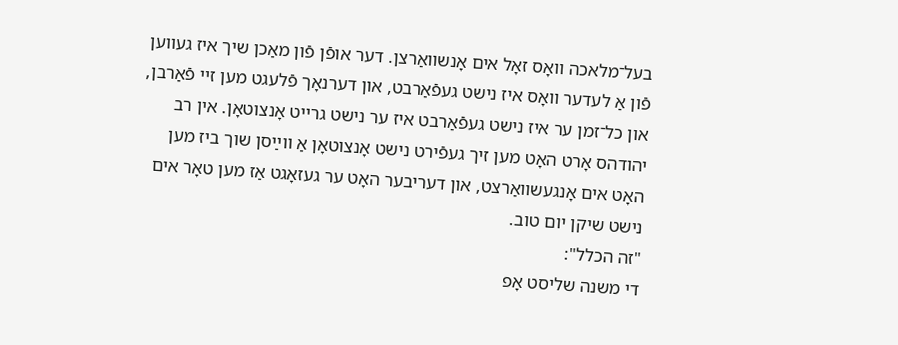בעל־מלאכה װאָס זאָל אים אָנשװאַרצן. דער אופֿן פֿון מאַכן שיך איז געװען פֿון אַ לעדער װאָס איז נישט געפֿאַרבט, און דערנאָך פֿלעגט מען זײ פֿאַרבן, און כל־זמן ער איז נישט געפֿאַרבט איז ער נישט גרײט אָנצוטאָן. אין רב יהודהס אָרט האָט מען זיך געפֿירט נישט אָנצוטאָן אַ װײַסן שוך ביז מען האָט אים אָנגעשװאַרצט, און דעריבער האָט ער געזאָגט אַז מען טאָר אים נישט שיקן יום טוב.
"זה הכלל":
די משנה שליסט אָפ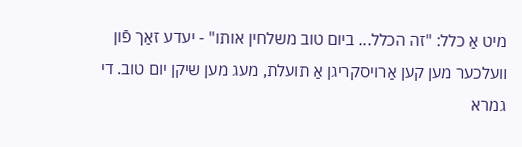מיט אַ כלל: "זה הכלל... ביום טוב משלחין אותו" - יעדע זאַך פֿון װעלכער מען קען אַרויסקריגן אַ תועלת, מעג מען שיקן יום טוב. די גמרא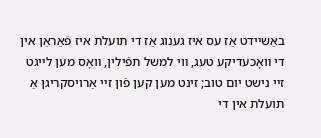באַשײדט אַז עס איז גענוג אַז די תועלת איז פֿאַראַן אין די װאָכעדיקע טעג, װי למשל תפֿילין, װאָס מען לײגט זײ נישט יום טוב; זינט מען קען פֿון זײ אַרויסקריגן אַ תועלת אין די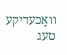װאָכעדיקע טעג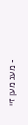- מעג מען זײ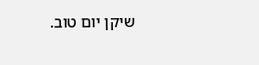שיקן יום טוב.